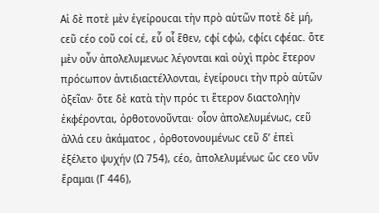Αἱ δὲ ποτὲ μὲν ἐγείρουϲαι τὴν πρὸ αὑτῶν ποτὲ δὲ μή, ϲεῦ ϲέο ϲοῦ ϲοί ϲέ, εὗ οἷ ἕθεν, ϲφί ϲφώ, ϲφίϲι ϲφέαϲ. ὅτε μὲν οὖν ἀπολελυμενωϲ λέγονται καὶ οὐχὶ πρὸϲ ἕτερον πρόϲωπον ἀντιδιαϲτέλλονται, ἐγείρουϲι τὴν πρὸ αὑτῶν ὀξεῖαν· ὅτε δὲ κατὰ τὴν πρόϲ τι ἕτερον διαϲτοληὴν ἐκφέρονται, ὀρθοτονοῦνται· οἷον ἀπολελυμένωϲ, ϲεῦ ἀλλά ϲευ ἀκάματοϲ , ὀρθοτονουμένωϲ ϲεῦ δ’ ἐπεὶ ἐξέλετο ψυχήν (Ω 754), ϲέο, ἀπολελυμένωϲ ὥϲ ϲεο νῦν ἔραμαι (Γ 446),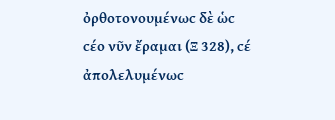ὀρθοτονουμένωϲ δὲ ὡϲ ϲέο νῦν ἔραμαι (Ξ 328), ϲέ ἀπολελυμένωϲ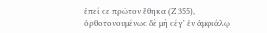ἐπεί ϲε πρῶτον ἔθηκα (Ζ 355), ὀρθοτονουμένωϲ δὲ μὴ ϲέγ᾽ ἐν ἀμφιάλῳ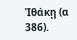Ἰθάκῃ (α 386).